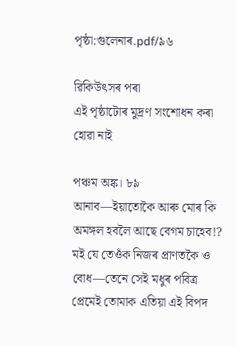পৃষ্ঠা:গুলেনাৰ.pdf/৯৬

ৱিকিউৎসৰ পৰা
এই পৃষ্ঠাটোৰ মুদ্ৰণ সংশোধন কৰা হোৱা নাই

পঞ্চম অঙ্ক। ৮৯ আনাব—ইয়াতোকৈ আৰু মোৰ কি অমঙ্গল হবলৈ আছে বেগম চাহেব!? মই যে তেওঁক নিজৰ প্ৰাণতকৈ ও বোধ—তেনে সেই মধুৰ পবিত্ৰ প্ৰেমেই তোমাক এতিয়া এই বিপদ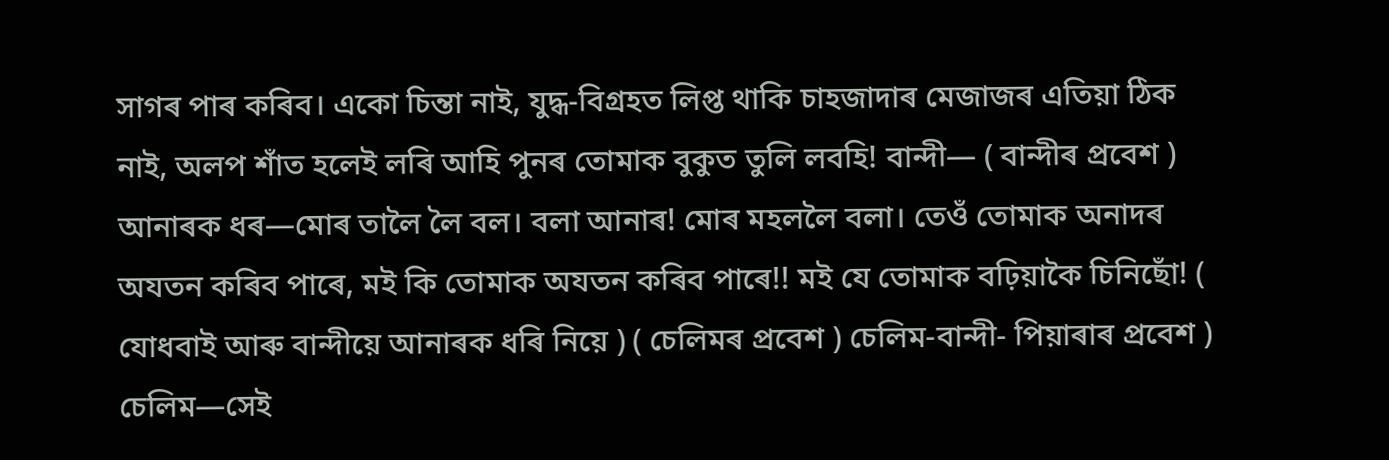সাগৰ পাৰ কৰিব। একো চিন্তা নাই, যুদ্ধ-বিগ্ৰহত লিপ্ত থাকি চাহজাদাৰ মেজাজৰ এতিয়া ঠিক নাই, অলপ শাঁত হলেই লৰি আহি পুনৰ তোমাক বুকুত তুলি লবহি! বান্দী— ( বান্দীৰ প্ৰবেশ ) আনাৰক ধৰ—মোৰ তালৈ লৈ বল। বলা আনাৰ! মোৰ মহললৈ বলা। তেওঁ তোমাক অনাদৰ অযতন কৰিব পাৰে, মই কি তোমাক অযতন কৰিব পাৰে!! মই যে তোমাক বঢ়িয়াকৈ চিনিছোঁ! ( যোধবাই আৰু বান্দীয়ে আনাৰক ধৰি নিয়ে ) ( চেলিমৰ প্ৰবেশ ) চেলিম-বান্দী- পিয়াৰাৰ প্ৰবেশ ) চেলিম—সেই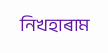নিখহাৰাম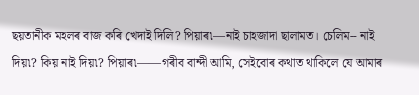ছয়তানীক মহলৰ বাজ কৰি খেদাই দিলি? পিয়াৰ৷—নাই চাহজাদা ছালামত। চেলিম-- নাই দিয়৷? কিয় নাই দিয়৷? পিয়াৰ৷——গৰীব বান্দী আমি, সেইবোৰ কথাত থাকিলে যে আমাৰ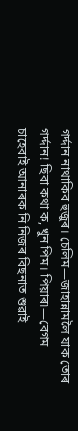গৰ্দ্দান নাথাকিব হুজুৰ। চেলিম—জাহান্নামলৈ যাক তোৰ গৰ্দ্দান! ছিবা কথা ক, খুন পিম। পিয়াৰ৷—বেগম চাহেবাই আনাৰক নি নিজৰ বিছনাত শুৱাই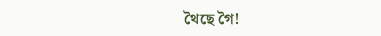থৈছে গৈ!